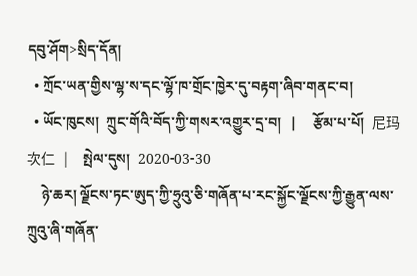དབུ་ཤོག>སྲིད་དོན།
  • ཀྲོང་ཡན་གྱིས་ལྷ་ས་དང་ལྷོ་ཁ་གྲོང་ཁྱེར་དུ་བརྟག་ཞིབ་གནང་བ།
  • ཡོང་ཁུངས།  ཀྲུང་གོའི་བོད་ཀྱི་གསར་འགྱུར་དྲ་བ།   |     རྩོམ་པ་པོ།  尼玛次仁   |     སྤེལ་དུས།  2020-03-30
    ཉེ་ཆར། ལྗོངས་ཏང་ཨུད་ཀྱི་ཧྲུའུ་ཅི་གཞོན་པ་རང་སྐྱོང་ལྗོངས་ཀྱི་རྒྱུན་ལས་ཀྲུའུ་ཞི་གཞོན་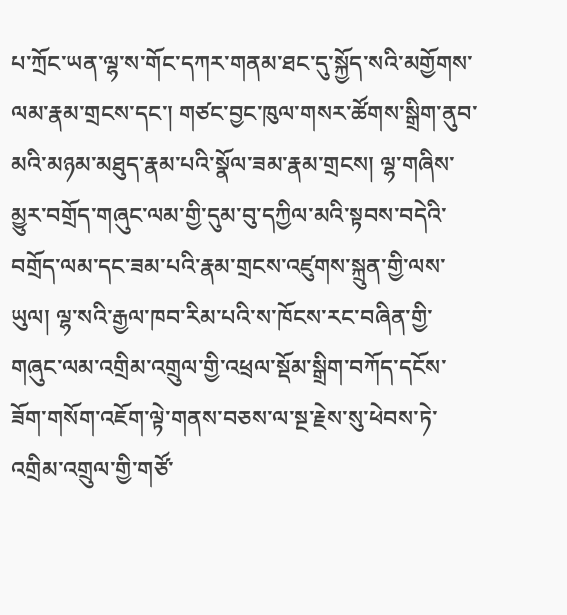པ་ཀྲོང་ཡན་ལྷ་ས་གོང་དཀར་གནམ་ཐང་དུ་སྐྱོད་སའི་མགྱོགས་ལམ་རྣམ་གྲངས་དང་། གཙང་བྱང་ཁུལ་གསར་ཚོགས་སྒྲིག་ནུབ་མའི་མཉམ་མཐུད་རྣམ་པའི་སྣོལ་ཟམ་རྣམ་གྲངས། ལྷ་གཞིས་མྱུར་བགྲོད་གཞུང་ལམ་གྱི་དུམ་བུ་དཀྱིལ་མའི་སྟབས་བདེའི་བགྲོད་ལམ་དང་ཟམ་པའི་རྣམ་གྲངས་འཛུགས་སྐྲུན་གྱི་ལས་ཡུལ། ལྷ་སའི་རྒྱལ་ཁབ་རིམ་པའི་ས་ཁོངས་རང་བཞིན་གྱི་གཞུང་ལམ་འགྲིམ་འགྲུལ་གྱི་འཕྲལ་སྡོམ་སྒྲིག་བཀོད་དངོས་ཟོག་གསོག་འཇོག་ལྟེ་གནས་བཅས་ལ་སྔ་རྗེས་སུ་ཕེབས་ཏེ་འགྲིམ་འགྲུལ་གྱི་གཙོ་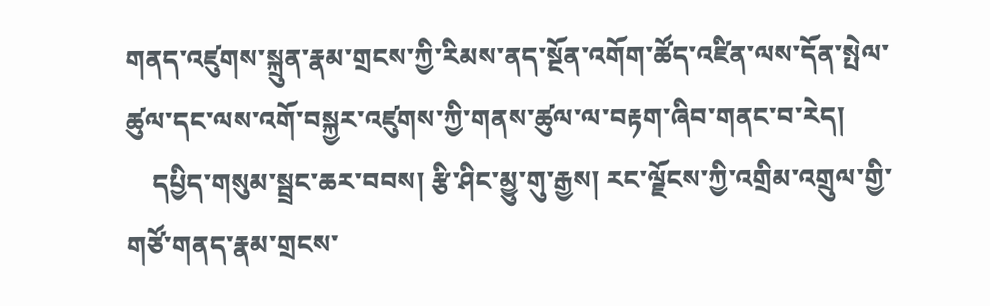གནད་འཛུགས་སྐྲུན་རྣམ་གྲངས་ཀྱི་རིམས་ནད་སྔོན་འགོག་ཚོད་འཛིན་ལས་དོན་སྤེལ་ཚུལ་དང་ལས་འགོ་བསྐྱར་འཛུགས་ཀྱི་གནས་ཚུལ་ལ་བརྟག་ཞིབ་གནང་བ་རེད།
    དཔྱིད་གསུམ་སྦྲང་ཆར་བབས། རྩི་ཤིང་མྱུ་གུ་རྒྱས། རང་ལྗོངས་ཀྱི་འགྲིམ་འགྲུལ་གྱི་གཙོ་གནད་རྣམ་གྲངས་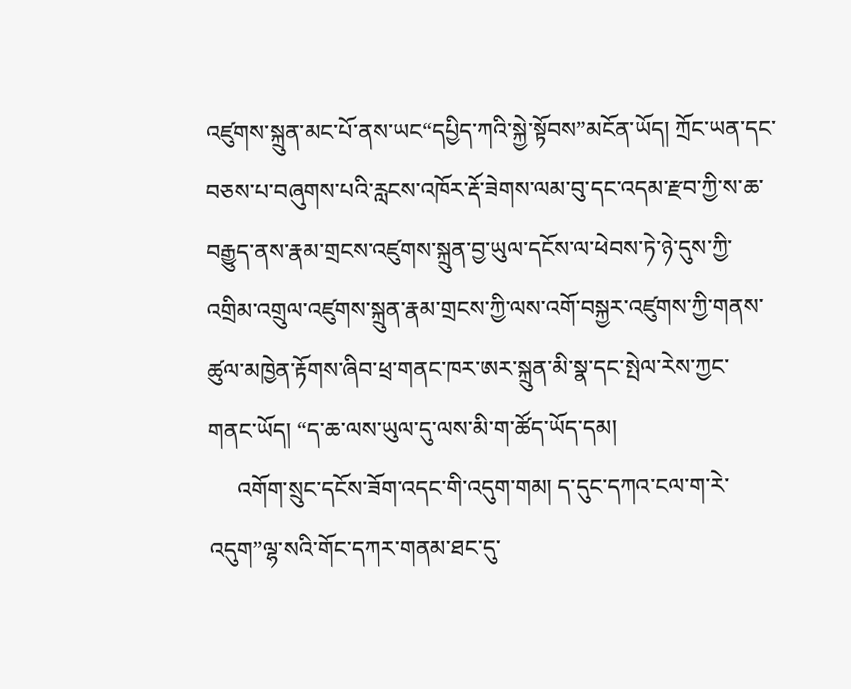འཛུགས་སྐྲུན་མང་པོ་ནས་ཡང“དཔྱིད་ཀའི་སྐྱེ་སྟོབས”མངོན་ཡོད། ཀྲོང་ཡན་དང་བཅས་པ་བཞུགས་པའི་རླངས་འཁོར་རྡོ་ཟེགས་ལམ་བུ་དང་འདམ་རྫབ་ཀྱི་ས་ཆ་བརྒྱུད་ནས་རྣམ་གྲངས་འཛུགས་སྐྲུན་བྱ་ཡུལ་དངོས་ལ་ཕེབས་ཏེ་ཉེ་དུས་ཀྱི་འགྲིམ་འགྲུལ་འཛུགས་སྐྲུན་རྣམ་གྲངས་ཀྱི་ལས་འགོ་བསྐྱར་འཛུགས་ཀྱི་གནས་ཚུལ་མཁྱེན་རྟོགས་ཞིབ་ཕྲ་གནང་ཁར་ཨར་སྐྲུན་མི་སྣ་དང་སྤེལ་རེས་ཀྱང་གནང་ཡོད། “ད་ཆ་ལས་ཡུལ་དུ་ལས་མི་ག་ཚོད་ཡོད་དམ།
     འགོག་སྲུང་དངོས་ཟོག་འདང་གི་འདུག་གམ། ད་དུང་དཀའ་ངལ་ག་རེ་འདུག”ལྷ་སའི་གོང་དཀར་གནམ་ཐང་དུ་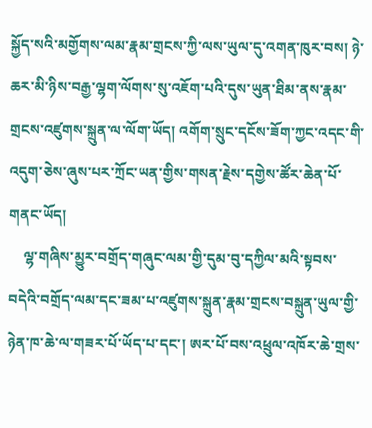སྐྱོད་སའི་མགྱོགས་ལམ་རྣམ་གྲངས་ཀྱི་ལས་ཡུལ་དུ་འགན་ཁུར་བས། ཉེ་ཆར་མི་ཉིས་བརྒྱ་ལྷག་ལོགས་སུ་འཇོག་པའི་དུས་ཡུན་ཐིམ་ནས་རྣམ་གྲངས་འཛུགས་སྐྲུན་ལ་ལོག་ཡོད། འགོག་སྲུང་དངོས་ཟོག་ཀྱང་འདང་གི་འདུག་ཅེས་ཞུས་པར་ཀྲོང་ཡན་གྱིས་གསན་རྗེས་དགྱེས་ཚོར་ཆེན་པོ་གནང་ཡོད།
    ལྷ་གཞིས་མྱུར་བགྲོད་གཞུང་ལམ་གྱི་དུམ་བུ་དཀྱིལ་མའི་སྟབས་བདེའི་བགྲོད་ལམ་དང་ཟམ་པ་འཛུགས་སྐྲུན་རྣམ་གྲངས་བསྐྲུན་ཡུལ་གྱི་ཉེན་ཁ་ཆེ་ལ་གཟར་པོ་ཡོད་པ་དང་། ཨར་པོ་བས་འཕྲུལ་འཁོར་ཆེ་གྲས་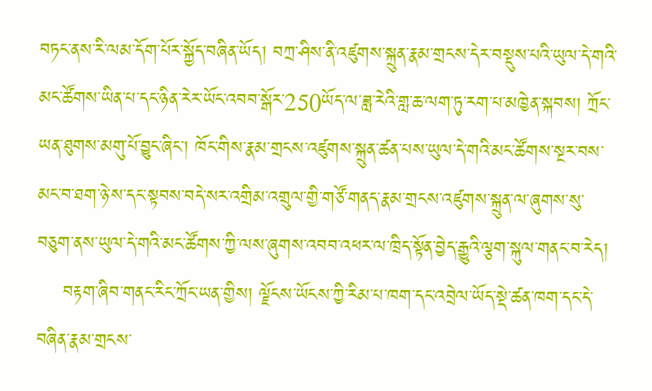བཏང་ནས་རི་ལམ་དོག་པོར་སྐྱོད་བཞིན་ཡོད། བཀྲ་ཤིས་ནི་འཛུགས་སྐྲུན་རྣམ་གྲངས་དེར་བསྡུས་པའི་ཡུལ་དེ་གའི་མང་ཚོགས་ཡིན་པ་དང་ཉིན་རེར་ཡོང་འབབ་སྒོར་250ཡོད་ལ་ཟླ་རེའི་གླ་ཆ་ལག་ཏུ་རག་པ་མཁྱེན་སྐབས། ཀྲོང་ཡན་ཐུགས་མགུ་པོ་བྱུང་ཞིང་། ཁོང་གིས་རྣམ་གྲངས་འཛུགས་སྐྲུན་ཚན་པས་ཡུལ་དེ་གའི་མང་ཚོགས་སྔར་བས་མང་བ་ཐག་ཉེ་ས་དང་སྟབས་བདེ་སར་འགྲིམ་འགྲུལ་གྱི་གཙོ་གནད་རྣམ་གྲངས་འཛུགས་སྐྲུན་ལ་ཞུགས་སུ་བཅུག་ནས་ཡུལ་དེ་གའི་མང་ཚོགས་ཀྱི་ལས་ཞུགས་འབབ་འཕར་ལ་ཁྲིད་སྟོན་བྱེད་རྒྱུའི་ལྕག་སྐུལ་གནང་བ་རེད།
    བརྟག་ཞིབ་གནང་རིང་ཀྲོང་ཡན་གྱིས། ལྗོངས་ཡོངས་ཀྱི་རིམ་པ་ཁག་དང་འབྲེལ་ཡོད་སྡེ་ཚན་ཁག་དང་དེ་བཞིན་རྣམ་གྲངས་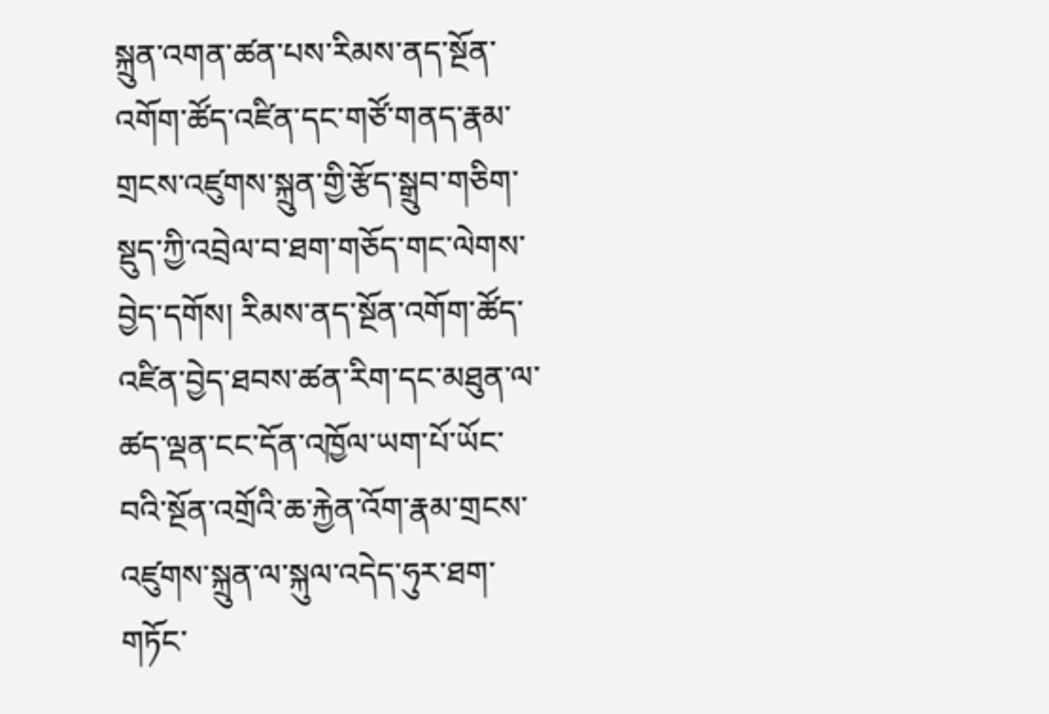སྐྲུན་འགན་ཚན་པས་རིམས་ནད་སྔོན་འགོག་ཚོད་འཛིན་དང་གཙོ་གནད་རྣམ་གྲངས་འཛུགས་སྐྲུན་གྱི་རྩོད་སྒྲུབ་གཅིག་སྡུད་ཀྱི་འབྲེལ་བ་ཐག་གཅོད་གང་ལེགས་བྱེད་དགོས། རིམས་ནད་སྔོན་འགོག་ཚོད་འཛིན་བྱེད་ཐབས་ཚན་རིག་དང་མཐུན་ལ་ཚད་ལྡན་ངང་དོན་འཁྱོལ་ཡག་པོ་ཡོང་བའི་སྔོན་འགྲོའི་ཆ་རྐྱེན་འོག་རྣམ་གྲངས་འཛུགས་སྐྲུན་ལ་སྐུལ་འདེད་ཧུར་ཐག་གཏོང་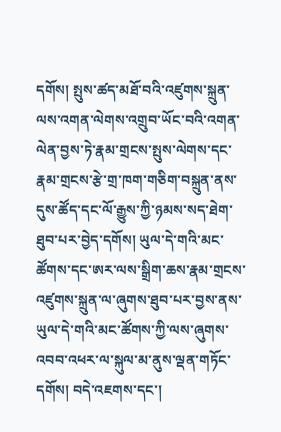དགོས། སྤུས་ཚད་མཐོ་བའི་འཛུགས་སྐྲུན་ལས་འགན་ལེགས་འགྲུབ་ཡོང་བའི་འགན་ལེན་བྱས་ཏེ་རྣམ་གྲངས་སྤུས་ལེགས་དང་རྣམ་གྲངས་རྩེ་གྲ་ཁག་གཅིག་བསྐྲུན་ནས་དུས་ཚོད་དང་ལོ་རྒྱུས་ཀྱི་ཉམས་སད་ཐེག་ཐུབ་པར་བྱེད་དགོས། ཡུལ་དེ་གའི་མང་ཚོགས་དང་ཨར་ལས་སྒྲིག་ཆས་རྣམ་གྲངས་འཛུགས་སྐྲུན་ལ་ཞུགས་ཐུབ་པར་བྱས་ནས་ཡུལ་དེ་གའི་མང་ཚོགས་ཀྱི་ལས་ཞུགས་འབབ་འཕར་ལ་སྐུལ་མ་ནུས་ལྡན་གཏོང་དགོས། བདེ་འཇགས་དང་།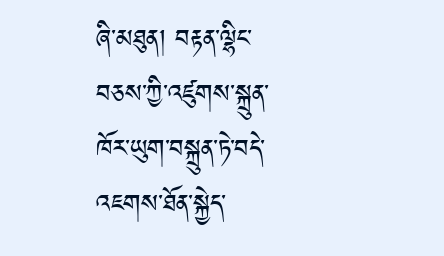ཞི་མཐུན། བརྟན་ལྷིང་བཅས་ཀྱི་འཛུགས་སྐྲུན་ཁོར་ཡུག་བསྐྲུན་ཏེ་བདེ་འཇགས་ཐོན་སྐྱེད་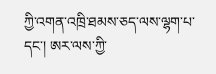ཀྱི་འགན་འཁྲི་ཐམས་ཅད་ལས་ལྷག་པ་དང་། ཨར་ལས་ཀྱི་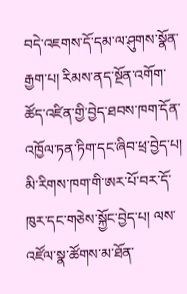བདེ་འཇགས་དོ་དམ་ལ་ཤུགས་སྣོན་རྒྱག་པ། རིམས་ནད་སྔོན་འགོག་ཚོད་འཛིན་གྱི་བྱེད་ཐབས་ཁག་དོན་འཁྱོལ་ཏན་ཏིག་དང་ཞིབ་ཕྲ་བྱེད་པ། མི་རིགས་ཁག་གི་ཨར་པོ་བར་དོ་ཁུར་དང་གཅེས་སྐྱོང་བྱེད་པ། ལས་འཛོལ་སྣ་ཚོགས་མ་ཐོན་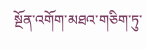སྔོན་འགོག་མཐའ་གཅིག་ཏུ་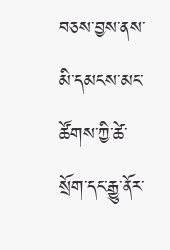བཅས་བྱས་ནས་མི་དམངས་མང་ཚོགས་ཀྱི་ཚེ་སྲོག་དང་རྒྱུ་ནོར་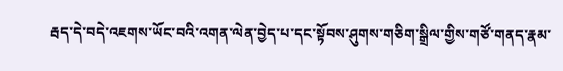རྦད་དེ་བདེ་འཇགས་ཡོང་བའི་འགན་ལེན་བྱེད་པ་དང་སྟོབས་ཤུགས་གཅིག་སྒྲིལ་གྱིས་གཙོ་གནད་རྣམ་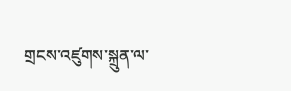གྲངས་འཛུགས་སྐྲུན་ལ་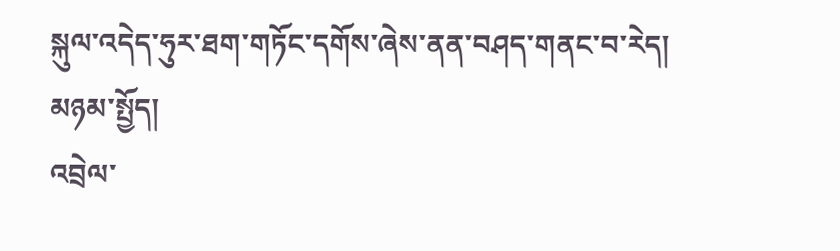སྐུལ་འདེད་ཧུར་ཐག་གཏོང་དགོས་ཞེས་ནན་བཤད་གནང་བ་རེད།
མཉམ་སྤྱོད།
འབྲེལ་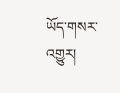ཡོད་གསར་འགྱུར།